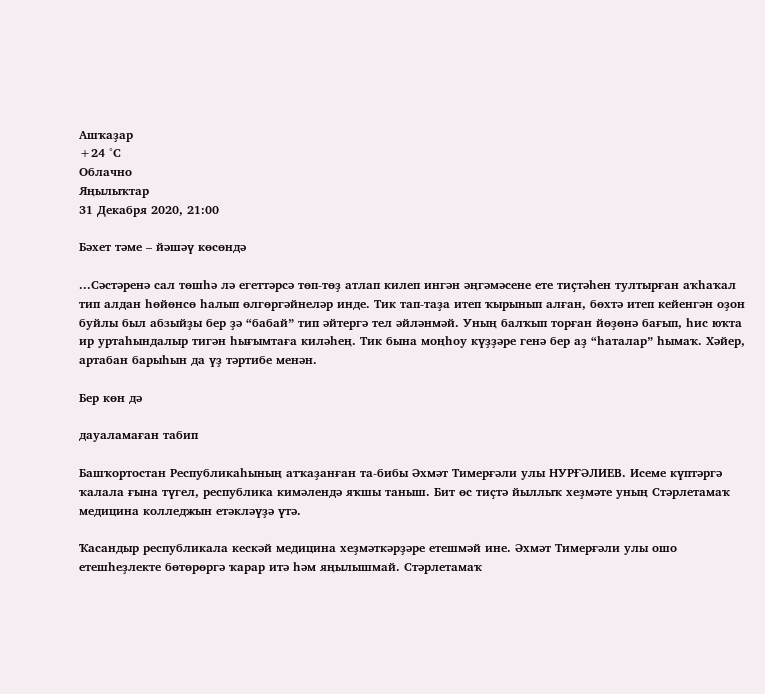Ашҡаҙар
+24 °С
Облачно
Яңылыҡтар
31 Декабря 2020, 21:00

Бәхет тәме – йәшәү көсөндә

...Сәстәренә сал төшһә лә егеттәрсә төп-төҙ атлап килеп ингән әңгәмәсене ете тиҫтәһен тултырған аҡһаҡал тип алдан һөйөнсө һалып өлгөргәйнеләр инде. Тик тап-таҙа итеп ҡырынып алған, бөхтә итеп кейенгән оҙон буйлы был абзыйҙы бер ҙә “бабай” тип әйтергә тел әйләнмәй. Уның балҡып торған йөҙөнә бағып, һис юҡта ир уртаһындалыр тигән һығымтаға киләһең. Тик бына моңһоу күҙҙәре генә бер аҙ “һаталар” һымаҡ. Хәйер, артабан барыһын да үҙ тәртибе менән.

Бер көн дә

дауаламаған табип

Башҡортостан Республикаһының атҡаҙанған та-бибы Әхмәт Тимерғәли улы НУРҒӘЛИЕВ. Исеме күптәргә ҡалала ғына түгел, республика кимәлендә яҡшы таныш. Бит өс тиҫтә йыллыҡ хеҙмәте уның Стәрлетамаҡ медицина колледжын етәкләүҙә үтә.

Ҡасандыр республикала кескәй медицина хеҙмәткәрҙәре етешмәй ине. Әхмәт Тимерғәли улы ошо етешһеҙлекте бөтөрөргә ҡарар итә һәм яңылышмай. Стәрлетамаҡ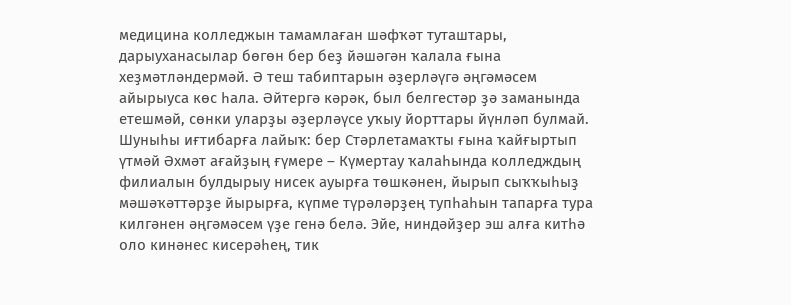медицина колледжын тамамлаған шәфҡәт туташтары, дарыуханасылар бөгөн бер беҙ йәшәгән ҡалала ғына хеҙмәтләндермәй. Ә теш табиптарын әҙерләүгә әңгәмәсем айырыуса көс һала. Әйтергә кәрәк, был белгестәр ҙә заманында етешмәй, сөнки уларҙы әҙерләүсе уҡыу йорттары йүнләп булмай. Шуныһы иғтибарға лайыҡ: бер Стәрлетамаҡты ғына ҡайғыртып үтмәй Әхмәт ағайҙың ғүмере – Күмертау ҡалаһында колледждың филиалын булдырыу нисек ауырға төшкәнен, йырып сыҡҡыһыҙ мәшәҡәттәрҙе йырырға, күпме түрәләрҙең тупһаһын тапарға тура килгәнен әңгәмәсем үҙе генә белә. Эйе, ниндәйҙер эш алға китһә оло кинәнес кисерәһең, тик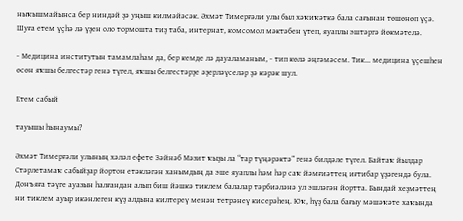ныҡышмайынса бер ниндәй ҙә уңыш килмәйәсәк. Әхмәт Тимерғәли улы был хәҡиҡәткә бала сағынан төшөнөп үҫә. Шуға етем үҫһә лә үҙен оло тормошта тиҙ таба, интернат, комсомол мәктәбен үтеп, яуаплы эштәргә йөкмәтелә.

- Медицина институтын тамамлаһам да, бер кемде лә дауаламаным, - тип көлә әңгәмәсем. Тик... медицина үҫешһен өсөн яҡшы белгестәр генә түгел, яҡшы белгестәрҙе әҙерләүселәр ҙә кәрәк шул.

Етем сабый

тауышы һынаумы?

Әхмәт Тимерғәли улының хәләл ефете Зәйнәб Мәзит ҡыҙы ла “тар түңәрәктә” генә билдәле түгел. Байтаҡ йылдар Стәрлетамаҡ сабыйҙар йортон етәкләгән ханымдың да эше яуаплы һәм һәр саҡ йәмғиәттең иғтибар үҙәгендә була. Донъяға тәүге ауазын һалғандан алып биш йәшкә тиклем балалар тәрбиәләнә ул эшләгән йортта. Бындай хеҙмәттең ни тиклем ауыр икәнлеген күҙ алдына килтереү менән тетрәнеү кисерәһең. Юҡ, һүҙ бала бағыу мәшәҡәте хаҡында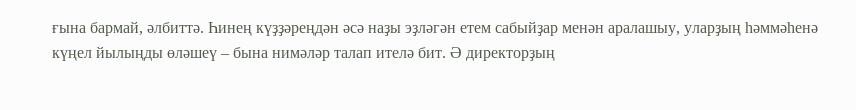ғына бармай, әлбиттә. Һинең күҙҙәреңдән әсә наҙы эҙләгән етем сабыйҙар менән аралашыу, уларҙың һәммәһенә күңел йылыңды өләшеү – бына нимәләр талап ителә бит. Ә директорҙың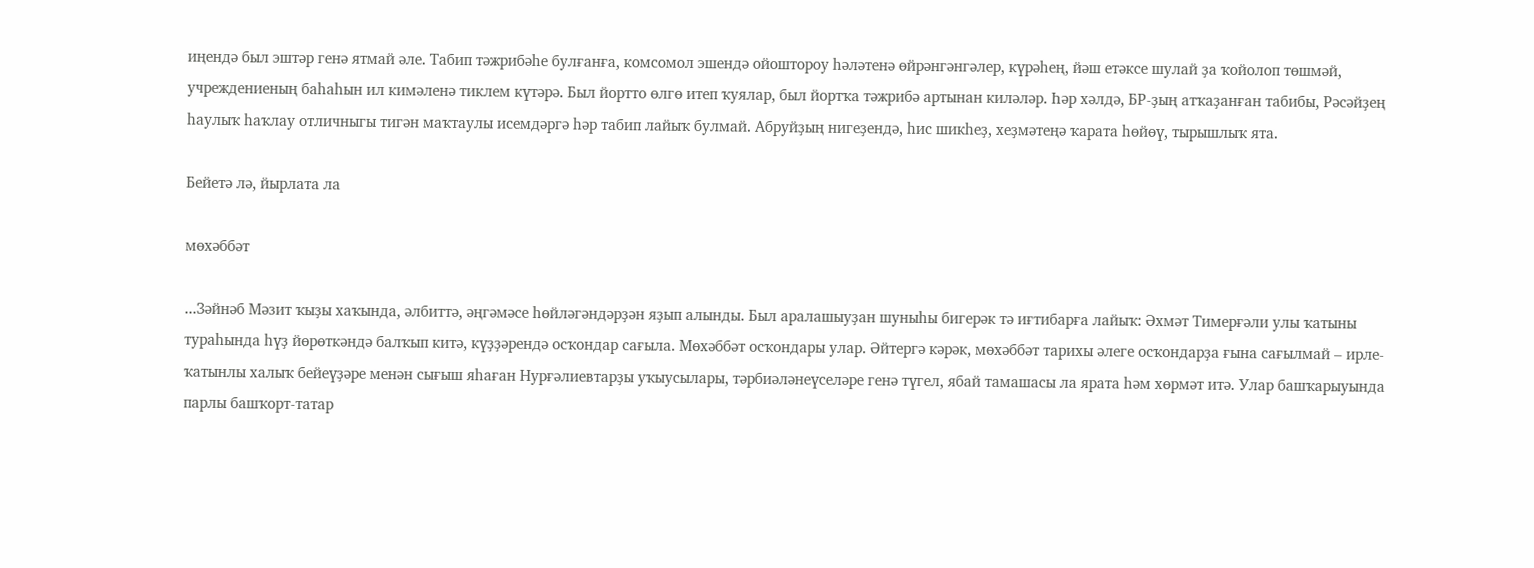иңендә был эштәр генә ятмай әле. Табип тәжрибәһе булғанға, комсомол эшендә ойоштороу һәләтенә өйрәнгәнгәлер, күрәһең, йәш етәксе шулай ҙа ҡойолоп төшмәй, учреждениеның баһаһын ил кимәленә тиклем күтәрә. Был йортто өлгө итеп ҡуялар, был йортҡа тәжрибә артынан киләләр. Һәр хәлдә, БР-ҙың атҡаҙанған табибы, Рәсәйҙең һаулыҡ һаҡлау отличныгы тигән маҡтаулы исемдәргә һәр табип лайыҡ булмай. Абруйҙың нигеҙендә, һис шикһеҙ, хеҙмәтеңә ҡарата һөйөү, тырышлыҡ ята.

Бейетә лә, йырлата ла

мөхәббәт

...Зәйнәб Мәзит ҡыҙы хаҡында, әлбиттә, әңгәмәсе һөйләгәндәрҙән яҙып алынды. Был аралашыуҙан шуныһы бигерәк тә иғтибарға лайыҡ: Әхмәт Тимерғәли улы ҡатыны тураһында һүҙ йөрөткәндә балҡып китә, күҙҙәрендә осҡондар сағыла. Мөхәббәт осҡондары улар. Әйтергә кәрәк, мөхәббәт тарихы әлеге осҡондарҙа ғына сағылмай – ирле-ҡатынлы халыҡ бейеүҙәре менән сығыш яһаған Нурғәлиевтарҙы уҡыусылары, тәрбиәләнеүселәре генә түгел, ябай тамашасы ла ярата һәм хөрмәт итә. Улар башҡарыуында парлы башҡорт-татар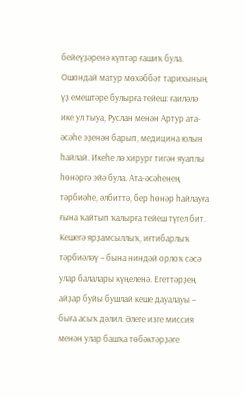бейеүҙәренә күптәр ғашиҡ була. Ошондай матур мөхәббәт тарихының үҙ емештәре булырға тейеш: ғаиләлә ике ул тыуа, Руслан менән Артур ата-әсәһе эҙенән барып, медицина юлын һайлай. Икеһе лә хирург тигән яуаплы һөнәргә эйә була. Ата-әсәһенең тәрбиәһе, әлбиттә, бер һөнәр һайлауға ғына ҡайтып ҡалырға тейеш түгел бит. Кешегә ярҙамсыллыҡ, иғтибарлыҡ тәрбиәләү – бына ниндәй орлоҡ сәсә улар балалары күңеленә. Егеттәрҙең айҙар буйы бушлай кеше дауалауы – быға асыҡ дәлил. Әлеге изге миссия менән улар башҡа төбәктәрҙәге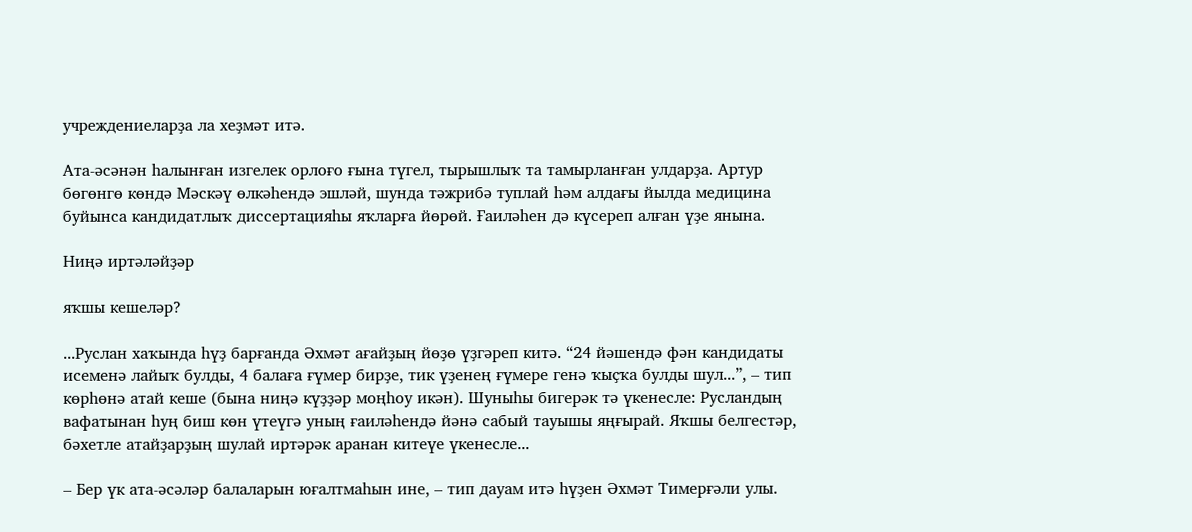учреждениеларҙа ла хеҙмәт итә.

Ата-әсәнән һалынған изгелек орлоғо ғына түгел, тырышлыҡ та тамырланған улдарҙа. Артур бөгөнгө көндә Мәскәү өлкәһендә эшләй, шунда тәжрибә туплай һәм алдағы йылда медицина буйынса кандидатлыҡ диссертацияһы яҡларға йөрөй. Ғаиләһен дә күсереп алған үҙе янына.

Ниңә иртәләйҙәр

яҡшы кешеләр?

...Руслан хаҡында һүҙ барғанда Әхмәт ағайҙың йөҙө үҙгәреп китә. “24 йәшендә фән кандидаты исеменә лайыҡ булды, 4 балаға ғүмер бирҙе, тик үҙенең ғүмере генә ҡыҫҡа булды шул...”, – тип көрһөнә атай кеше (бына ниңә күҙҙәр моңһоу икән). Шуныһы бигерәк тә үкенесле: Русландың вафатынан һуң биш көн үтеүгә уның ғаиләһендә йәнә сабый тауышы яңғырай. Яҡшы белгестәр, бәхетле атайҙарҙың шулай иртәрәк аранан китеүе үкенесле...

– Бер үк ата-әсәләр балаларын юғалтмаһын ине, – тип дауам итә һүҙен Әхмәт Тимерғәли улы.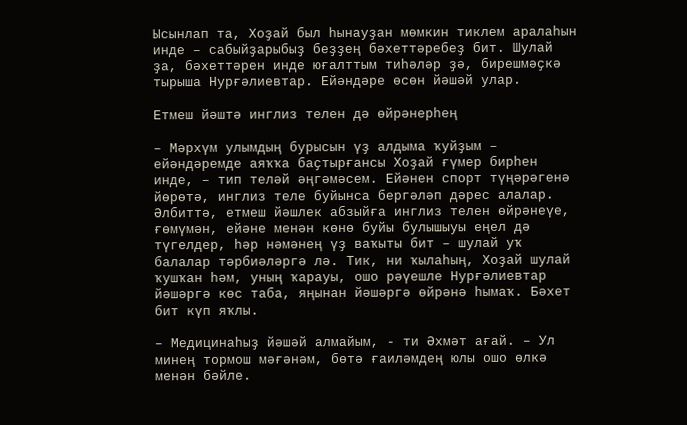Ысынлап та, Хоҙай был һынауҙан мөмкин тиклем аралаһын инде – сабыйҙарыбыҙ беҙҙең бәхеттәребеҙ бит. Шулай ҙа, бәхеттәрен инде юғалттым тиһәләр ҙә, бирешмәҫкә тырыша Нурғәлиевтар. Ейәндәре өсөн йәшәй улар.

Етмеш йәштә инглиз телен дә өйрәнерһең

– Мәрхүм улымдың бурысын үҙ алдыма ҡуйҙым – ейәндәремде аяҡҡа баҫтырғансы Хоҙай ғүмер бирһен инде, – тип теләй әңгәмәсем. Ейәнен спорт түңәрәгенә йөрөтә, инглиз теле буйынса бергәләп дәрес алалар. Әлбиттә, етмеш йәшлек абзыйға инглиз телен өйрәнеүе, ғөмүмән, ейәне менән көнө буйы булышыуы еңел дә түгелдер, һәр нәмәнең үҙ ваҡыты бит – шулай уҡ балалар тәрбиәләргә лә. Тик, ни ҡылаһың, Хоҙай шулай ҡушҡан һәм, уның ҡарауы, ошо рәүешле Нурғәлиевтар йәшәргә көс таба, яңынан йәшәргә өйрәнә һымаҡ. Бәхет бит күп яҡлы.

– Медицинаһыҙ йәшәй алмайым, - ти Әхмәт ағай. – Ул минең тормош мәғәнәм, бөтә ғаиләмдең юлы ошо өлкә менән бәйле.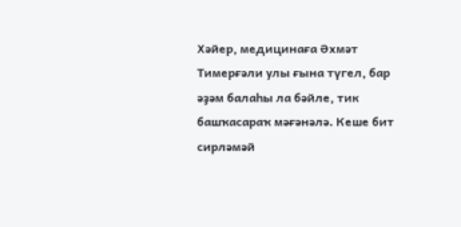Хәйер, медицинаға Әхмәт Тимерғәли улы ғына түгел, бар әҙәм балаһы ла бәйле, тик башҡасараҡ мәғәнәлә. Кеше бит сирләмәй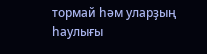тормай һәм уларҙың һаулығы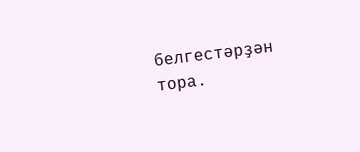белгестәрҙән тора.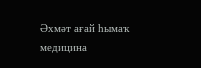Әхмәт ағай һымаҡ медицина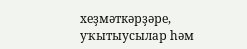хеҙмәткәрҙәре, уҡытыусылар һәм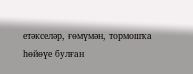етәкселәр, ғөмүмән, тормошҡа һөйөүе булған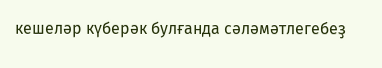кешеләр күберәк булғанда сәләмәтлегебеҙ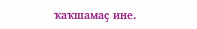ҡаҡшамаҫ ине.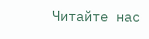Читайте нас